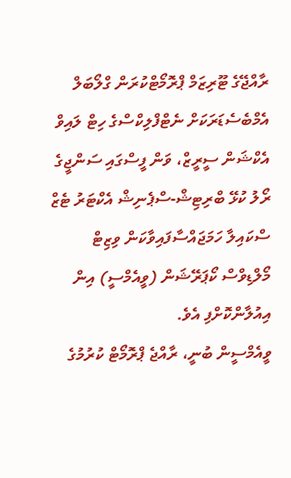ރާއްޖޭގެ ޓޫރިޒަމް ޕްރޮމޯޓްކުރަން ގްލޯބަލް އެމްބެސެޑަރަކަށް ނެޓްފްލިކްސްގެ ހިޓް ލައިވް އެކްޝަން ސީރީޒް، ވަން ފީސްގައި ސަންޖީގެ ރޯލު ކުޅޭ ބްރިޓިޝް-ސްޕެނިޝް އެކްޓަރު ޓެޒް ސްކައިލާ ހަމަޖައްސާފައިވާކަން ވިޒިޓް މޯލްޑިވްސް ކޯޕަރޭޝަން (ވީއެމްސީ) އިން އިއުލާންކޮށްފި އެވެ.
ވީއެމްސީން ބުނީ، ރާއްޖެ ޕްރޮމޯޓް ކުރުމުގެ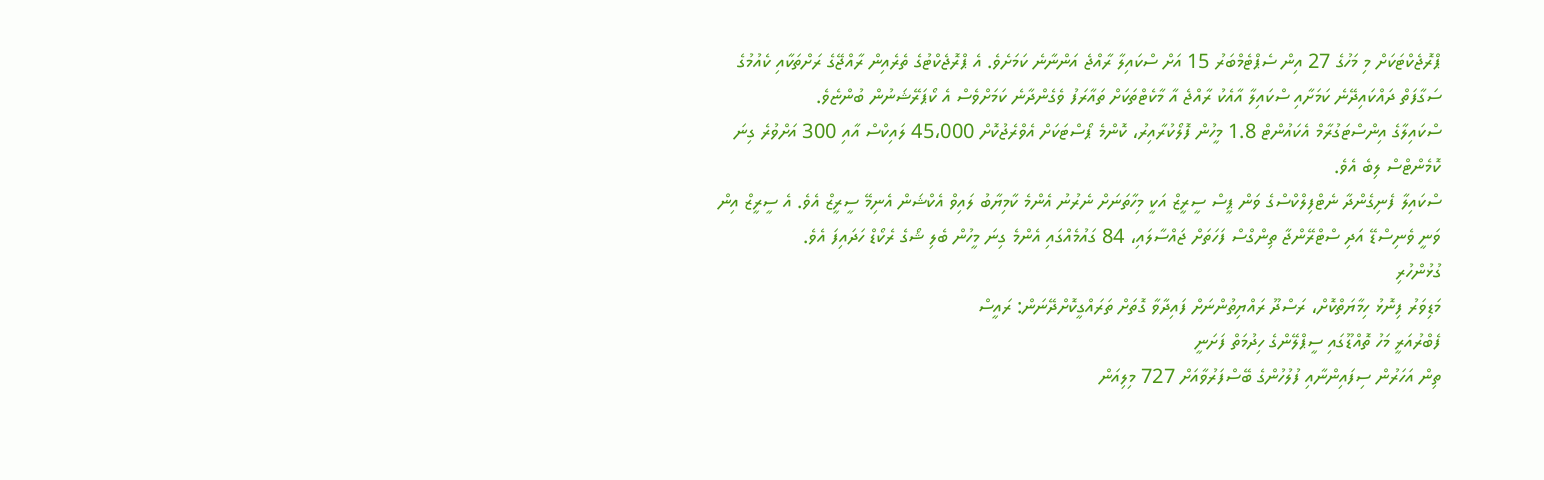ޕްރޮޖެކްޓަކަށް މި މަހުގެ 27 އިން ސެޕްޓެމްބަރު 15 އަށް ސްކައިލާ ރާއްޖެ އަންނާނެ ކަމަށެވެ. އެ ޕްރޮޖެކްޓުގެ ތެރެއިން ރާއްޖޭގެ ރަށްތަކާއި ކެއުމުގެ ސަގާފަތް ދައްކައިދޭނެ ކަމަށާއި ސްކައިލާ އާއެކު ރާއްޖެ އާ މާކެޓްތަކަށް ތައާރަފު ވެގެންދާނެ ކަމަށްވެސް އެ ކޯޕަރޭޝަނުން ބުންޏެވެ.
ސްކައިލާގެ އިންސްޓަގުރާމް އެކައުންޓް 1.8 މީހުން ފޮލޯކުރާއިރު، ކޮންމެ ޕޯސްޓަކަށް އެވްރެޖުކޮށް 45،000 ލައިކްސް އާއި 300 އަށްވުރެ ގިނަ ކޮމެންޓްސް ލިބެ އެވެ.
ސްކައިލާ ފެނިގެންދާ ނެޓްފިލްކްސްގެ ވަން ޕީސް ސީރީޒް އަކީ މިހާތަނަށް ނެރުނު އެންމެ ކާމިޔާބު ލައިވް އެކްޝަން އެނިމޭ ސީރީޒް އެވެ. އެ ސީރީޒް އިން ވަނީ ވެނިސްޑޭ އަދި ސްޓްރޭންޖާ ތިންގްސް ފަހަތަށް ޖައްސާލައި، 84 ގައުމެއްގައި އެންމެ ގިނަ މީހުން ބެލި ޝޯގެ ރެކޯޑް ހަދައިފަ އެވެ.
ގުޅުންހުރި
މަޑިވަރު ފިނޮޅު ހިމާޔަތްކޮށް، ރަސްދޫ ރައްޔިތުންނަށް ފައިދާވާ ގޮތަށް ތަރައްގީކޮށްދޭނަން: ރައީސް
ފެބްރުއަރީ މަހު ތޮއްޑޫގައި ސީޕްލޭންގެ ހިދުމަތް ފަށަނީ
ތިން އަހަރުން ސިފައިންނާއި ފުލުހުންގެ ބޭސްފަރުވާއަށް 727 މިލިއަން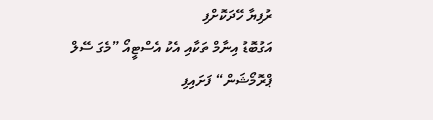ރުފިޔާ ހޭދަކޮށްފި
އަގުބޮޑު އިނާމް ތަކާއި އެކު އެސްޓީއޯ ”މެގަ ސޭލް ޕްރޮމޯޝަން“ ފަށައިފި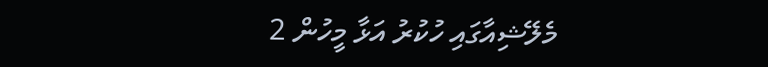މެލޭޝިއާގައި ހުކުރު އަޅާ މީހުން 2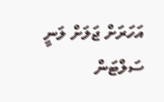އަހަރަށް ޖަލަށް ލަނީ
ސަލްޓަން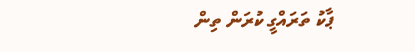ޕާކު ތަރައްގީ ކުރަން ތިން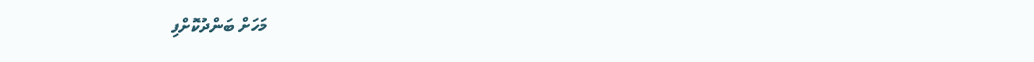މަހަށް ބަންދުކޮށްފި